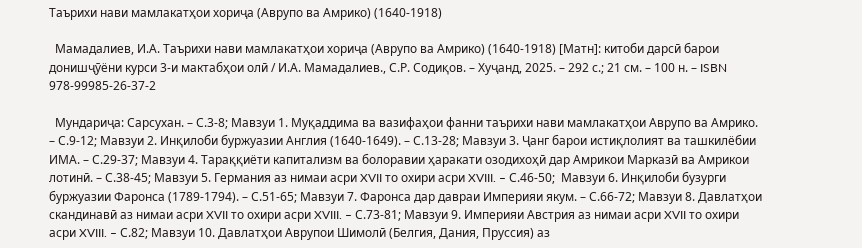Таърихи нави мамлакатҳои хориҷа (Аврупо ва Амрико) (1640-1918)

  Мамадалиев, И.А. Таърихи нави мамлакатҳои хориҷа (Аврупо ва Амрико) (1640-1918) [Матн]: китоби дарсӣ барои донишҷӯёни курси 3-и мактабҳои олӣ / И.А. Мамадалиев., С.Р. Содиқов. – Хуҷанд, 2025. – 292 с.; 21 см. – 100 н. – ISBN 978-99985-26-37-2

  Мундариҷа: Сарсухан. – С.3-8; Мавзуи 1. Муқаддима ва вазифаҳои фанни таърихи нави мамлакатҳои Аврупо ва Амрико. – С.9-12; Мавзуи 2. Инқилоби буржуазии Англия (1640-1649). – С.13-28; Мавзуи 3. Ҷанг барои истиқлолият ва ташкилёбии ИМА. – С.29-37; Мавзуи 4. Тараққиёти капитализм ва болоравии ҳаракати озодихоҳӣ дар Амрикои Марказӣ ва Амрикои лотинӣ. – С.38-45; Мавзуи 5. Германия аз нимаи асри XVII то охири асри XVIII. – С.46-50;  Мавзуи 6. Инқилоби бузурги буржуазии Фаронса (1789-1794). – С.51-65; Мавзуи 7. Фаронса дар давраи Империяи якум. – С.66-72; Мавзуи 8. Давлатҳои скандинавӣ аз нимаи асри XVII то охири асри XVIII. – С.73-81; Мавзуи 9. Империяи Австрия аз нимаи асри XVII то охири асри XVIII. – С.82; Мавзуи 10. Давлатҳои Аврупои Шимолӣ (Белгия, Дания, Пруссия) аз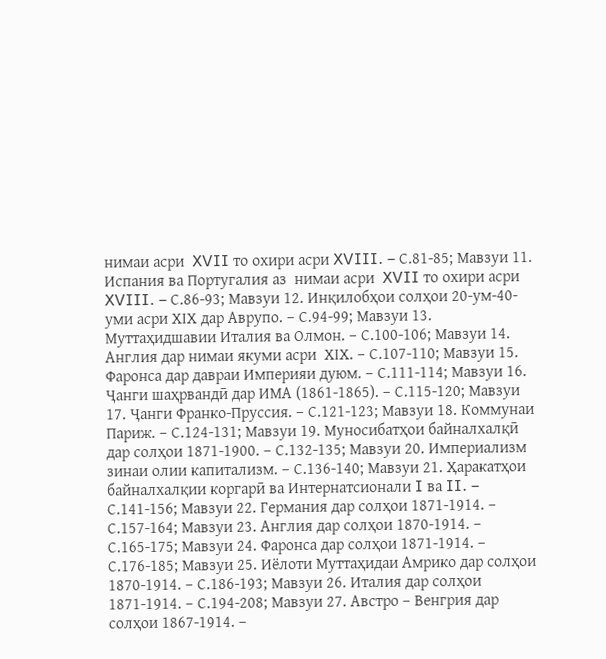нимаи асри  XVII то охири асри XVIII. – С.81-85; Мавзуи 11. Испания ва Португалия аз  нимаи асри  XVII то охири асри XVIII. – С.86-93; Мавзуи 12. Инқилобҳои солҳои 20-ум-40-уми асри ХIХ дар Аврупо. – С.94-99; Мавзуи 13. Муттаҳидшавии Италия ва Олмон. – С.100-106; Мавзуи 14. Англия дар нимаи якуми асри  ХIХ. – С.107-110; Мавзуи 15. Фаронса дар давраи Империяи дуюм. – С.111-114; Мавзуи 16. Ҷанги шаҳрвандӣ дар ИМА (1861-1865). – С.115-120; Мавзуи 17. Ҷанги Франко-Пруссия. – С.121-123; Мавзуи 18. Коммунаи Париж. – С.124-131; Мавзуи 19. Муносибатҳои байналхалқӣ дар солҳои 1871-1900. – С.132-135; Мавзуи 20. Империализм зинаи олии капитализм. – С.136-140; Мавзуи 21. Ҳаракатҳои байналхалқии коргарӣ ва Интернатсионали I ва II. – С.141-156; Мавзуи 22. Германия дар солҳои 1871-1914. – С.157-164; Мавзуи 23. Англия дар солҳои 1870-1914. – С.165-175; Мавзуи 24. Фаронса дар солҳои 1871-1914. – С.176-185; Мавзуи 25. Иёлоти Муттаҳидаи Амрико дар солҳои 1870-1914. – С.186-193; Мавзуи 26. Италия дар солҳои 1871-1914. – С.194-208; Мавзуи 27. Австро – Венгрия дар солҳои 1867-1914. –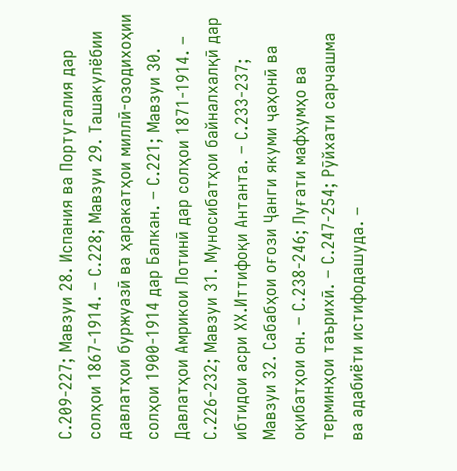С.209-227; Мавзуи 28. Испания ва Португалия дар солҳои 1867-1914. – С.228; Мавзуи 29. Ташакулёбии давлатҳои буржуазӣ ва ҳаракатҳои миллӣ-озодихоҳии солҳои 1900-1914 дар Балкан. – С.221; Мавзуи 30. Давлатҳои Амрикои Лотинӣ дар солҳои 1871-1914. – С.226-232; Мавзуи 31. Муносибатҳои байналхалқӣ дар ибтидои асри ХХ.Иттифоқи Антанта. – С.233-237; Мавзуи 32. Сабабҳои оғози Ҷанги якуми ҷаҳонӣ ва оқибатҳои он. – С.238-246; Луғати мафҳумҳо ва терминҳои таърихӣ. – С.247-254; Рӯйхати сарчашма ва адабиёти истифодашуда. –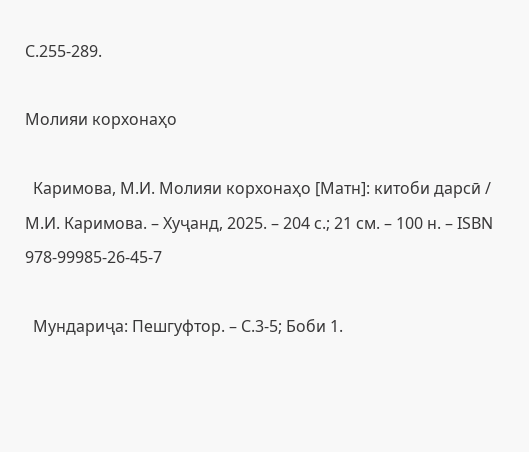С.255-289.

Молияи корхонаҳо

  Каримова, М.И. Молияи корхонаҳо [Матн]: китоби дарсӣ / М.И. Каримова. – Хуҷанд, 2025. – 204 с.; 21 см. – 100 н. – ISBN 978-99985-26-45-7

  Мундариҷа: Пешгуфтор. – С.3-5; Боби 1.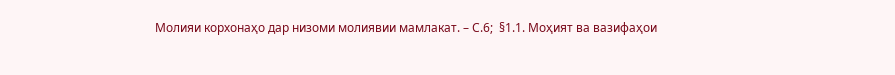Молияи корхонаҳо дар низоми молиявии мамлакат. – С.6;  §1.1. Моҳият ва вазифаҳои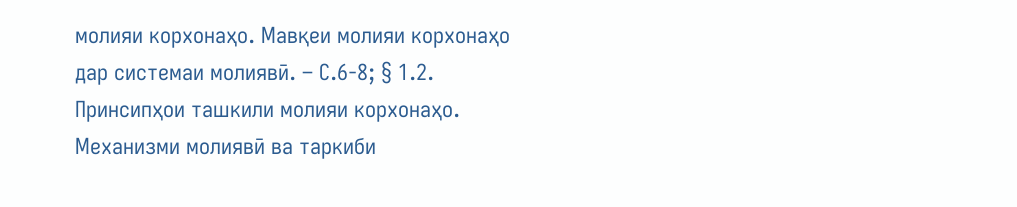молияи корхонаҳо. Мавқеи молияи корхонаҳо дар системаи молиявӣ. – С.6-8; § 1.2. Принсипҳои ташкили молияи корхонаҳо. Механизми молиявӣ ва таркиби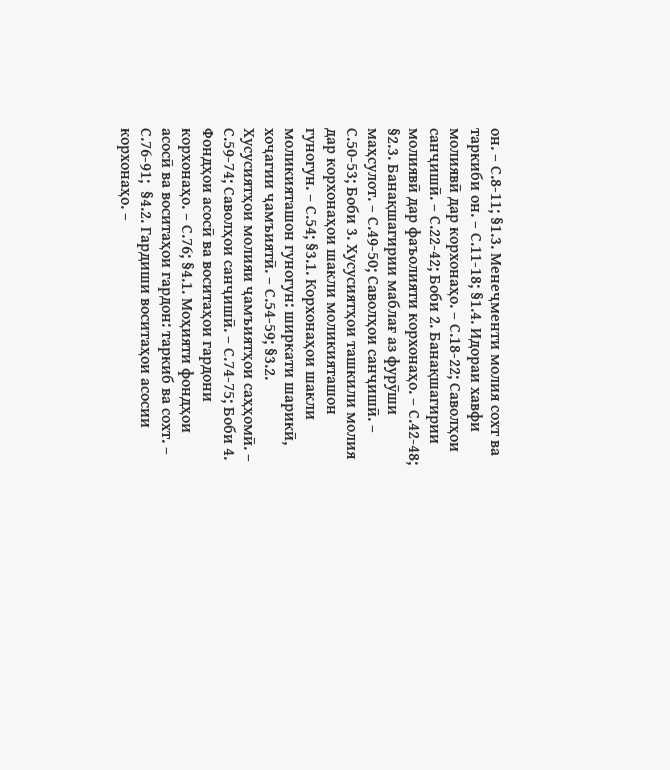он. – С.8-11; §1.3. Менеҷменти молия сохт ва таркиби он. – С.11-18; §1.4. Идораи хавфи молиявӣ дар корхонаҳо. – С.18-22; Саволҳои санҷишӣ. – С.22-42; Боби 2. Банақшагирии молиявӣ дар фаъолияти корхонаҳо. – С.42-48;  §2.3. Банақшагирии маблағ аз фурӯши маҳсулот. – С.49-50; Саволҳои санҷишӣ. – С.50-53; Боби 3. Хусусиятҳои ташкили молия дар корхонаҳои шакли моликияташон гуногун. – С.54; §3.1. Корхонаҳои шакли моликияташон гуногун: ширкати шарикӣ, хоҷагии ҷамъиятӣ. – С.54-59; §3.2. Хусусиятҳои молияи ҷамъиятҳои саҳҳомӣ. – С.59-74; Саволҳои санҷишӣ. – С.74-75; Боби 4. Фондҳои асосӣ ва воситаҳои гардони корхонаҳо. – С.76; §4.1. Моҳияти фондҳои асосӣ ва воситаҳои гардон: таркиб ва сохт. – С.76-91;  §4.2. Гардиши воситаҳои асосии корхонаҳо. –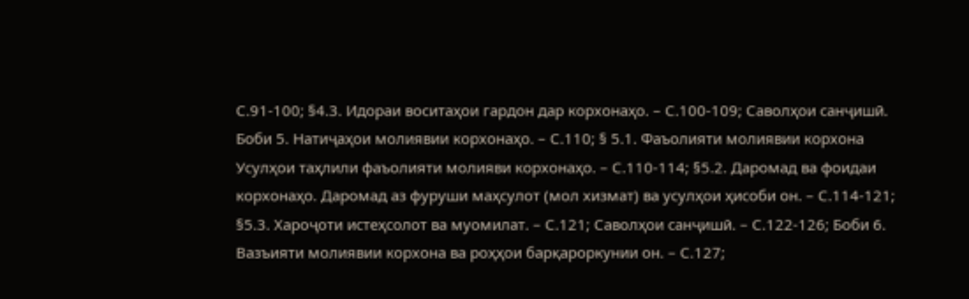С.91-100; §4.3. Идораи воситаҳои гардон дар корхонаҳо. – С.100-109; Саволҳои санҷишӣ. Боби 5. Натиҷаҳои молиявии корхонаҳо. – С.110; § 5.1. Фаъолияти молиявии корхона Усулҳои таҳлили фаъолияти молияви корхонаҳо. – С.110-114; §5.2. Даромад ва фоидаи корхонаҳо. Даромад аз фуруши маҳсулот (мол хизмат) ва усулҳои ҳисоби он. – С.114-121; §5.3. Хароҷоти истеҳсолот ва муомилат. – С.121; Саволҳои санҷишӣ. – С.122-126; Боби 6. Вазъияти молиявии корхона ва роҳҳои барқароркунии он. – С.127;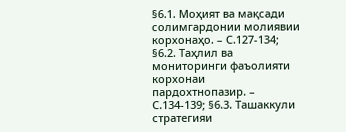§6.1. Моҳият ва мақсади солимгардонии молиявии корхонаҳо. – С.127-134; §6.2. Таҳлил ва мониторинги фаъолияти корхонаи пардохтнопазир. – С.134-139; §6.3. Ташаккули стратегияи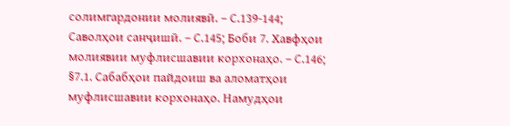солимгардонии молиявӣ. – С.139-144; Саволҳои санҷишӣ. – С.145; Боби 7. Хавфҳои молиявии муфлисшавии корхонаҳо. – С.146; §7.1. Сабабҳои пайдоиш ва аломатҳои муфлисшавии корхонаҳо. Намудҳои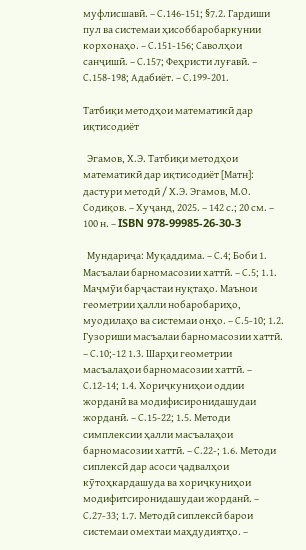муфлисшавӣ. – С.146-151; §7.2. Гардиши пул ва системаи ҳисоббаробаркунии корхонаҳо. – С.151-156; Саволҳои санҷишӣ. – С.157; Феҳристи луғавӣ. – С.158-198; Адабиёт. – С.199-201.

Татбиқи методҳои математикӣ дар иқтисодиёт

  Эгамов, Х.Э. Татбиқи методҳои математикӣ дар иқтисодиёт [Матн]: дастури методӣ / Х.Э. Эгамов, М.О. Содиқов. – Хуҷанд, 2025. – 142 с.; 20 см. – 100 н. – ISBN 978-99985-26-30-3

  Мундариҷа: Муқаддима. – С.4; Боби 1. Масъалаи барномасозии хаттӣ. – С.5; 1.1. Маҷмӯи барҷастаи нуқтаҳо. Маънои геометрии ҳалли нобаробариҳо, муодилаҳо ва системаи онҳо. – С.5-10; 1.2. Гузориши масъалаи барномасозии хаттӣ. – С.10;-12 1.3. Шарҳи геометрии масъалаҳои барномасозии хаттӣ. – С.12-14; 1.4. Хориҷкуниҳои оддии жорданӣ ва модифисиронидашудаи жорданӣ. – С.15-22; 1.5. Методи симплексии ҳалли масъалаҳои барномасозии хаттӣ. – С.22-; 1.6. Методи сиплексӣ дар асоси ҷадвалҳои кӯтоҳкардашуда ва хориҷкуниҳои модифитсиронидашудаи жорданӣ. – С.27-33; 1.7. Методӣ сиплексӣ барои системаи омехтаи маҳдудиятҳо. –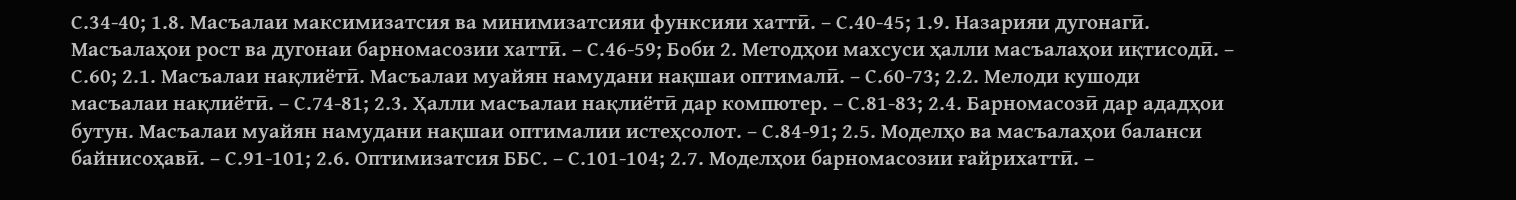С.34-40; 1.8. Масъалаи максимизатсия ва минимизатсияи функсияи хаттӣ. – С.40-45; 1.9. Назарияи дугонагӣ. Масъалаҳои рост ва дугонаи барномасозии хаттӣ. – С.46-59; Боби 2. Методҳои махсуси ҳалли масъалаҳои иқтисодӣ. – С.60; 2.1. Масъалаи нақлиётӣ. Масъалаи муайян намудани нақшаи оптималӣ. – С.60-73; 2.2. Мелоди кушоди масъалаи нақлиётӣ. – С.74-81; 2.3. Ҳалли масъалаи нақлиётӣ дар компютер. – С.81-83; 2.4. Барномасозӣ дар ададҳои бутун. Масъалаи муайян намудани нақшаи оптималии истеҳсолот. – С.84-91; 2.5. Моделҳо ва масъалаҳои баланси байнисоҳавӣ. – С.91-101; 2.6. Оптимизатсия ББС. – С.101-104; 2.7. Моделҳои барномасозии ғайрихаттӣ. –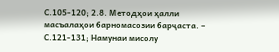С.105-120; 2.8. Методҳои ҳалли масъалаҳои барномасозии барҷаста. – С.121-131; Намунаи мисолу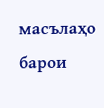масълаҳо барои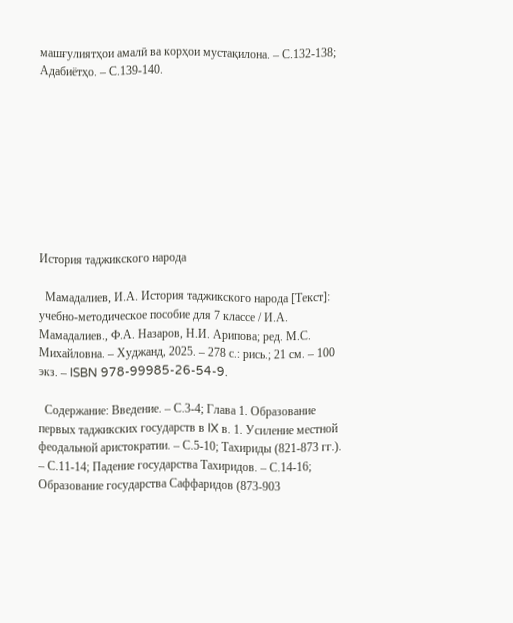машғулиятҳои амалӣ ва корҳои мустақилона. – С.132-138; Адабиётҳо. – С.139-140.









История таджикского народа

  Мамадалиев, И.А. История таджикского народа [Текст]: учебно-методическое пособие для 7 классе / И.А. Мамадалиев., Ф.А. Назаров, Н.И. Арипова; ред. М.С. Михайловна. – Худжанд, 2025. – 278 с.: рись.; 21 см. – 100 экз. – ISBN 978-99985-26-54-9.

  Содержание: Введение. – С.3-4; Глава 1. Образование первых таджикских государств в IX в. 1. Усиление местной феодальной аристократии. – С.5-10; Тахириды (821-873 гг.). – С.11-14; Падение государства Тахиридов. – С.14-16; Образование государства Саффаридов (873-903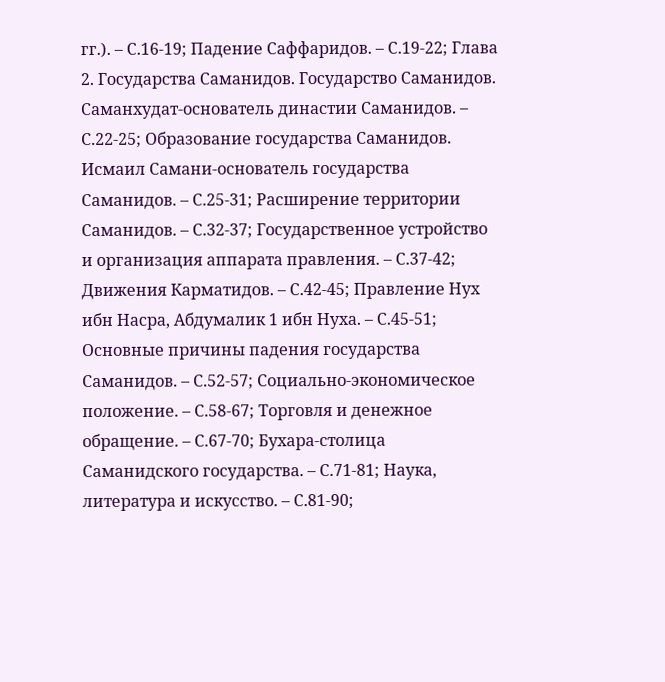гг.). – С.16-19; Падение Саффаридов. – С.19-22; Глава 2. Государства Саманидов. Государство Саманидов. Саманхудат-основатель династии Саманидов. – С.22-25; Образование государства Саманидов. Исмаил Самани-основатель государства Саманидов. – С.25-31; Расширение территории Саманидов. – С.32-37; Государственное устройство и организация аппарата правления. – С.37-42; Движения Карматидов. – С.42-45; Правление Нух ибн Насра, Абдумалик 1 ибн Нуха. – С.45-51; Основные причины падения государства Саманидов. – С.52-57; Социально-экономическое положение. – С.58-67; Торговля и денежное обращение. – С.67-70; Бухара-столица Саманидского государства. – С.71-81; Наука, литература и искусство. – С.81-90;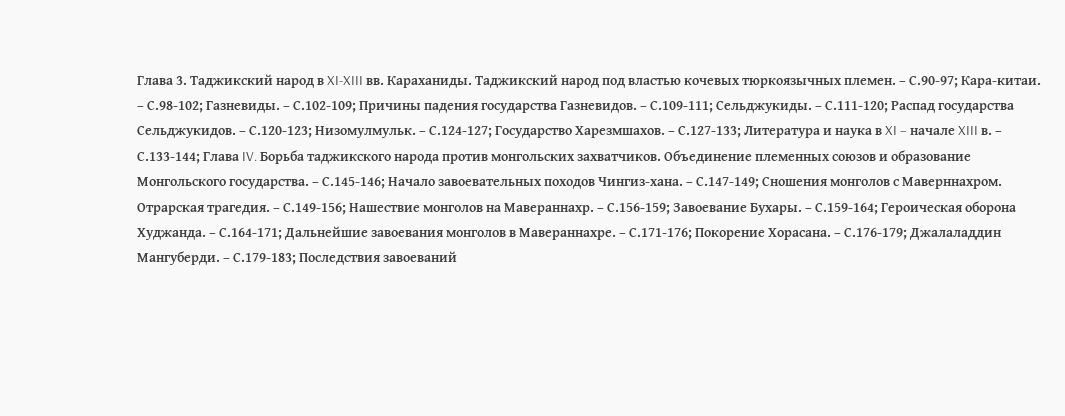Глава 3. Таджикский народ в XI-XIII вв. Караханиды. Таджикский народ под властью кочевых тюркоязычных племен. – С.90-97; Кара-китаи. – С.98-102; Газневиды. – С.102-109; Причины падения государства Газневидов. – С.109-111; Сельджукиды. – С.111-120; Распад государства Сельджукидов. – С.120-123; Низомулмульк. – С.124-127; Государство Харезмшахов. – С.127-133; Литература и наука в XI – начале XIII в. – С.133-144; Глава IV. Борьба таджикского народа против монгольских захватчиков. Объединение племенных союзов и образование Монгольского государства. – С.145-146; Начало завоевательных походов Чингиз-хана. – С.147-149; Сношения монголов с Маверннахром. Отрарская трагедия. – С.149-156; Нашествие монголов на Мавераннахр. – С.156-159; Завоевание Бухары. – С.159-164; Героическая оборона Худжанда. – С.164-171; Дальнейшие завоевания монголов в Мавераннахре. – С.171-176; Покорение Хорасана. – С.176-179; Джалаладдин Мангуберди. – С.179-183; Последствия завоеваний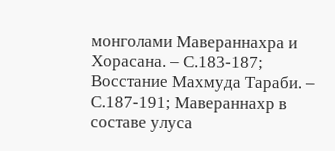монголами Мавераннахра и Хорасана. – С.183-187; Восстание Махмуда Тараби. – С.187-191; Мавераннахр в составе улуса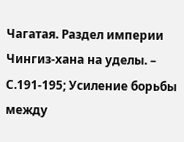Чагатая. Раздел империи Чингиз-хана на уделы. – С.191-195; Усиление борьбы между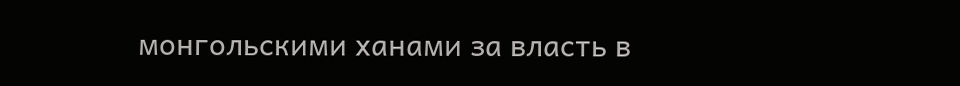монгольскими ханами за власть в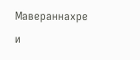Мавераннахре и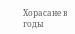Хорасане в годы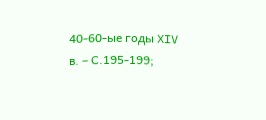40-60-ые годы XIV в. – С.195-199;